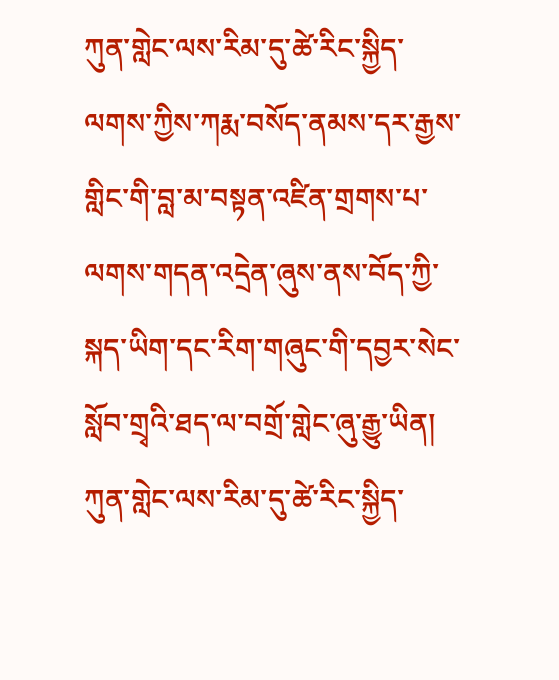ཀུན་གླེང་ལས་རིམ་དུ་ཚེ་རིང་སྐྱིད་ལགས་ཀྱིས་ཀརྨ་བསོད་ནམས་དར་རྒྱས་གླིང་གི་བླ་མ་བསྟན་འཛིན་གྲགས་པ་ལགས་གདན་འདྲེན་ཞུས་ནས་བོད་ཀྱི་སྐད་ཡིག་དང་རིག་གཞུང་གི་དབྱར་སེང་སློབ་གྲྭའི་ཐད་ལ་བགྲོ་གླེང་ཞུ་རྒྱུ་ཡིན།
ཀུན་གླེང་ལས་རིམ་དུ་ཚེ་རིང་སྐྱིད་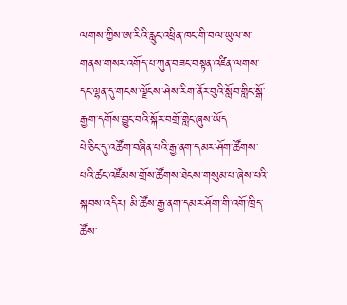ལགས་ཀྱིས་ཨ་རིའི་རླུང་འཕྲིན་ཁང་གི་བལ་ཡུལ་ས་གནས་གསར་འགོད་པ་ཀུན་བཟང་བསྟན་འཛིན་ལགས་དང་ལྷན་དུ་གངས་ལྗོངས་ཤེས་རིག་ནོར་བུའི་སློབ་གླིང་སྒོ་རྒྱག་དགོས་བྱུང་བའི་སྐོར་བགྲོ་གླེང་ཞུས་ཡོད
པེ་ཅིང་དུ་འཚོག་བཞིན་པའི་རྒྱ་ནག་དམར་ཤོག་ཚོགས་པའི་ཚང་འཛོམས་གྲོས་ཚོགས་ཐེངས་གསུམ་པ་ཞེས་པའི་སྐབས་འདིར། མི་ཚོས་རྒྱ་ནག་དམར་ཤོག་གི་འགོ་ཁྲིད་ཚོས་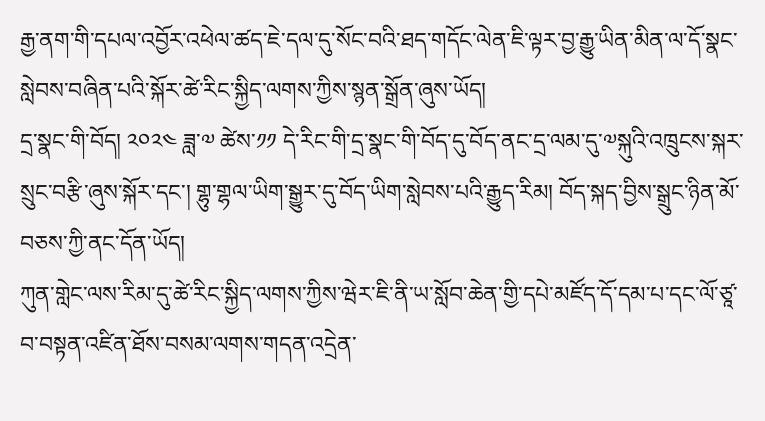རྒྱ་ནག་གི་དཔལ་འབྱོར་འཕེལ་ཚད་ཇེ་དལ་དུ་སོང་བའི་ཐད་གདོང་ལེན་ཇི་ལྟར་བྱ་རྒྱུ་ཡིན་མིན་ལ་དོ་སྣང་སླེབས་བཞིན་པའི་སྐོར་ཚེ་རིང་སྐྱིད་ལགས་ཀྱིས་སྙན་སྒྲོན་ཞུས་ཡོད།
དྲ་སྣང་གི་བོད། ༢༠༢༤ ཟླ་༧ ཚེས་༡༡ དེ་རིང་གི་དྲ་སྣང་གི་བོད་དུ་བོད་ནང་དྲ་ལམ་དུ་༧སྐུའི་འཁྲུངས་སྐར་སྲུང་བརྩི་ཞུས་སྐོར་དང་། གྷུ་གྷལ་ཡིག་སྒྱུར་དུ་བོད་ཡིག་སླེབས་པའི་རྒྱུད་རིམ། བོད་སྐད་བྱིས་སྒྲུང་ཉིན་མོ་བཅས་ཀྱི་ནང་དོན་ཡོད།
ཀུན་གླེང་ལས་རིམ་དུ་ཚེ་རིང་སྐྱིད་ལགས་ཀྱིས་ཝེར་ཇི་ནི་ཡ་སློབ་ཆེན་གྱི་དཔེ་མཛོད་དོ་དམ་པ་དང་ལོ་ཙཱ་བ་བསྟན་འཛིན་ཐོས་བསམ་ལགས་གདན་འདྲེན་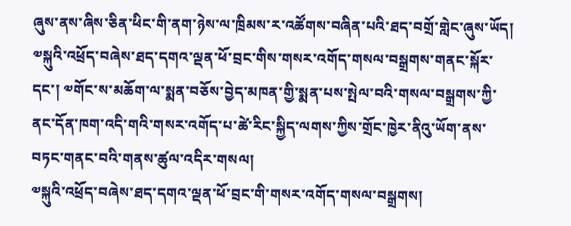ཞུས་ནས་ཞིས་ཅིན་ཕིང་གི་ནག་ཉེས་ལ་ཁྲིམས་ར་འཚོགས་བཞིན་པའི་ཐད་བགྲོ་གླེང་ཞུས་ཡོད།
༧སྐུའི་འཕྲོད་བཞེས་ཐད་དགའ་ལྡན་ཕོ་བྲང་གིས་གསར་འགོད་གསལ་བསྒྲགས་གནང་སྐོར་དང་། ༧གོང་ས་མཆོག་ལ་སྨན་བཅོས་བྱེད་མཁན་གྱི་སྨན་པས་སྤེལ་བའི་གསལ་བསྒྲགས་ཀྱི་ནང་དོན་ཁག་འདི་གའི་གསར་འགོད་པ་ཚེ་རིང་སྐྱིད་ལགས་ཀྱིས་གྲོང་ཁྱེར་ནིའུ་ཡོག་ནས་བཏང་གནང་བའི་གནས་ཚུལ་འདིར་གསལ།
༧སྐུའི་འཕྲོད་བཞེས་ཐད་དགའ་ལྡན་ཕོ་བྲང་གི་གསར་འགོད་གསལ་བསྒྲགས།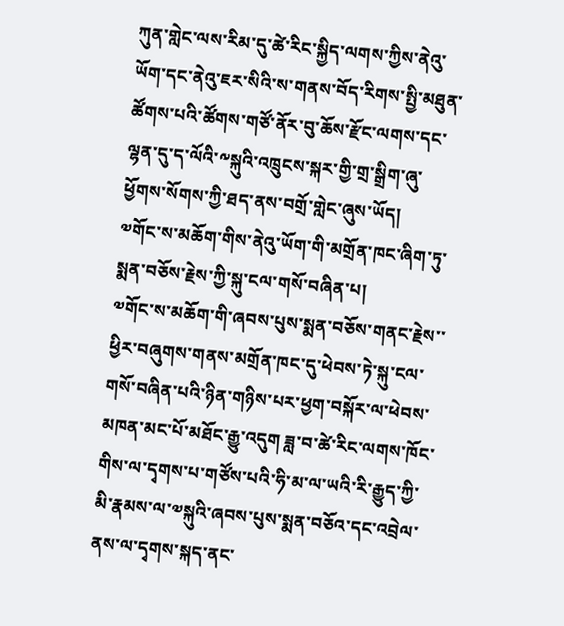ཀུན་གླེང་ལས་རིམ་དུ་ཚེ་རིང་སྐྱིད་ལགས་ཀྱིས་ནེའུ་ཡོག་དང་ནེའུ་ཇར་སིའི་ས་གནས་བོད་རིགས་སྤྱི་མཐུན་ཚོགས་པའི་ཚོགས་གཙོ་ནོར་བུ་ཆོས་རྫོང་ལགས་དང་ལྷན་དུ་ད་ལོའི་༸སྐུའི་འཁྲུངས་སྐར་གྱི་གྲ་སྒྲིག་ཞུ་ཕྱོགས་སོགས་ཀྱི་ཐད་ནས་བགྲོ་གླེང་ཞུས་ཡོད།
༧གོང་ས་མཆོག་གིས་ནེའུ་ཡོག་གི་མགྲོན་ཁང་ཞིག་ཏུ་སྨན་བཅོས་རྗེས་ཀྱི་སྐུ་ངལ་གསོ་བཞིན་པ།
༧གོང་ས་མཆོག་གི་ཞབས་པུས་སྨན་བཅོས་གནང་རྗེས་་ཕྱིར་བཞུགས་གནས་མགྲོན་ཁང་དུ་ཕེབས་ཏེ་སྐུ་ངལ་གསོ་བཞིན་པའི་ཉིན་གཉིས་པར་ཕྱག་བསྐོར་ལ་ཕེབས་མཁན་མང་པོ་མཐོང་རྒྱུ་འདུག ཟླ་བ་ཚེ་རིང་ལགས་ཁོང་གིས་ལ་དྭགས་པ་གཙོས་པའི་ཧི་མ་ལ་ཡའི་རི་རྒྱུད་ཀྱི་མི་རྣམས་ལ་༧སྐུའི་ཞབས་པུས་སྨན་བཅོའ་དང་འབྲེལ་ནས་ལ་དྭགས་སྐད་ནང་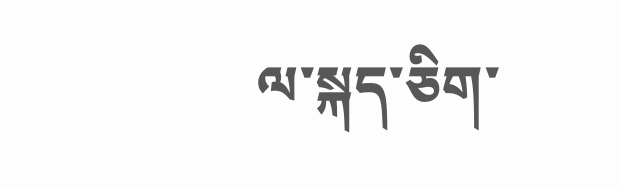ལ་སྐད་ཅིག་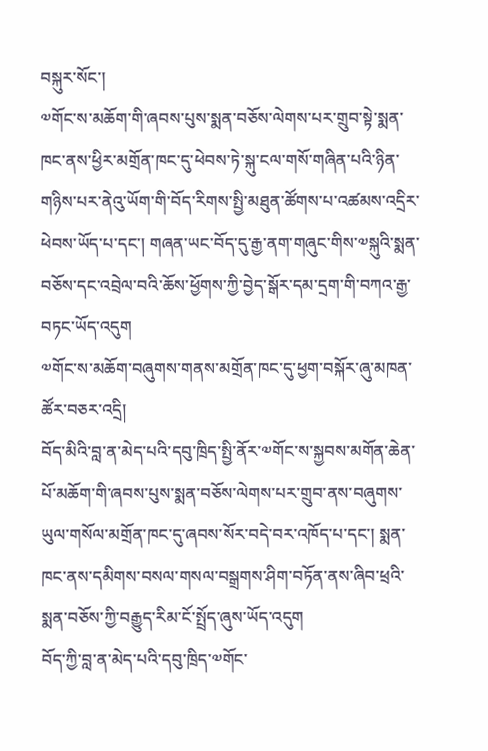བསྐུར་སོང་།
༧གོང་ས་མཆོག་གི་ཞབས་པུས་སྨན་བཅོས་ལེགས་པར་གྲུབ་སྟེ་སྨན་ཁང་ནས་ཕྱིར་མགྲོན་ཁང་དུ་ཕེབས་ཏེ་སྐུ་ངལ་གསོ་གཞིན་པའི་ཉིན་གཉིས་པར་ནེའུ་ཡོག་གི་བོད་རིགས་སྤྱི་མཐུན་ཚོགས་པ་འཚམས་འདྲིར་ཕེབས་ཡོད་པ་དང་། གཞན་ཡང་བོད་དུ་རྒྱ་ནག་གཞུང་གིས་༧སྐུའི་སྨན་བཅོས་དང་འབྲེལ་བའི་ཆོས་ཕྱོགས་ཀྱི་བྱེད་སྒོར་དམ་དྲག་གི་བཀའ་རྒྱ་བཏང་ཡོད་འདུག
༧གོང་ས་མཆོག་བཞུགས་གནས་མགྲོན་ཁང་དུ་ཕྱག་བསྐོར་ཞུ་མཁན་ཚོར་བཅར་འདྲི།
བོད་མིའི་བླ་ན་མེད་པའི་དབུ་ཁྲིད་སྤྱི་ནོར་༧གོང་ས་སྐྱབས་མགོན་ཆེན་པོ་མཆོག་གི་ཞབས་པུས་སྨན་བཅོས་ལེགས་པར་གྲུབ་ནས་བཞུགས་ཡུལ་གསོལ་མགྲོན་ཁང་དུ་ཞབས་སོར་བདེ་བར་འཁོད་པ་དང་། སྨན་ཁང་ནས་དམིགས་བསལ་གསལ་བསྒྲགས་ཤིག་བཏོན་ནས་ཞིབ་ཕྲའི་སྨན་བཅོས་ཀྱི་བརྒྱུད་རིམ་ངོ་སྤྲོད་ཞུས་ཡོད་འདུག
བོད་ཀྱི་བླ་ན་མེད་པའི་དབུ་ཁྲིད་༧གོང་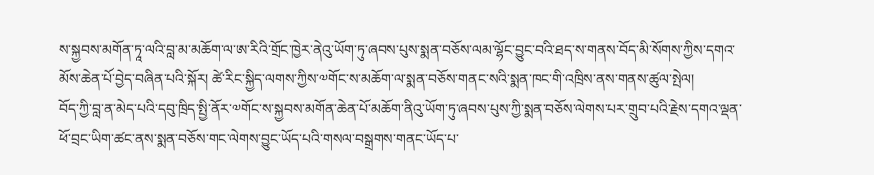ས་སྐྱབས་མགོན་ཏཱ་ལའི་བླ་མ་མཆོག་ལ་ཨ་རིའི་གྲོང་ཁྱེར་ནེའུ་ཡོག་ཏུ་ཞབས་པུས་སྨན་བཅོས་ལམ་ལྷོང་བྱུང་བའི་ཐད་ས་གནས་བོད་མི་སོགས་ཀྱིས་དགའ་མོས་ཆེན་པོ་བྱེད་བཞིན་པའི་སྐོར། ཚེ་རིང་སྐྱིད་ལགས་ཀྱིས་༧གོང་ས་མཆོག་ལ་སྨན་བཅོས་གནང་སའི་སྨན་ཁང་གི་འཁྲིས་ནས་གནས་ཚུལ་སྤེལ།
བོད་ཀྱི་བླ་ན་མེད་པའི་དབུ་ཁྲིད་སྤྱི་ནོར་༧གོང་ས་སྐྱབས་མགོན་ཆེན་པོ་མཆོག་ནིའུ་ཡོག་ཏུ་ཞབས་པུས་ཀྱི་སྨན་བཅོས་ལེགས་པར་གྲུབ་པའི་རྗེས་དགའ་ལྡན་ཕོ་བྲང་ཡིག་ཚང་ནས་སྨན་བཅོས་གང་ལེགས་བྱུང་ཡོད་པའི་གསལ་བསྒྲགས་གནང་ཡོད་པ་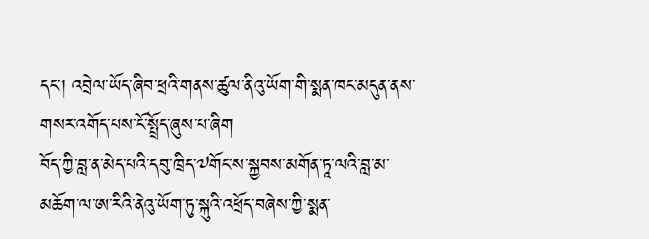དང་། འབྲེལ་ཡོད་ཞིབ་ཕྲའི་གནས་ཚུལ་ནིའུ་ཡོག་གི་སྨན་ཁང་མདུན་ནས་གསར་འགོད་པས་ངོ་སྤྲོད་ཞུས་པ་ཞིག
བོད་ཀྱི་བླ་ན་མེད་པའི་དབུ་ཁྲིད་༧གོང་ས་སྐྱབས་མགོན་ཏཱ་ལའི་བླ་མ་མཆོག་ལ་ཨ་རིའི་ནེའུ་ཡོག་ཏུ་སྐུའི་འཕྲོད་བཞེས་ཀྱི་སྨན་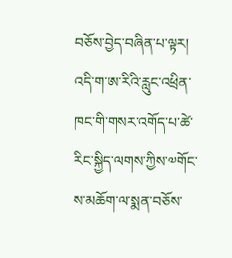བཅོས་བྱེད་བཞིན་པ་ལྟར། འདི་ག་ཨ་རིའི་རླུང་འཕྲིན་ཁང་གི་གསར་འགོད་པ་ཚེ་རིང་སྐྱིད་ལགས་ཀྱིས་༧གོང་ས་མཆོག་ལ་སྨན་བཅོས་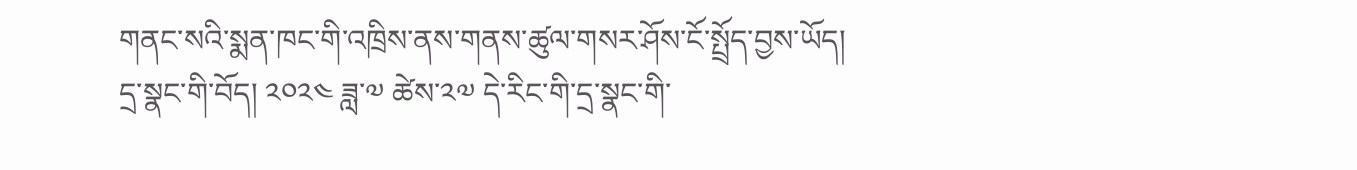གནང་སའི་སྨན་ཁང་གི་འཁྲིས་ནས་གནས་ཚུལ་གསར་ཤོས་ངོ་སྤྲོད་བྱས་ཡོད།
དྲ་སྣང་གི་བོད། ༢༠༢༤ ཟླ་༧ ཚེས་༢༧ དེ་རིང་གི་དྲ་སྣང་གི་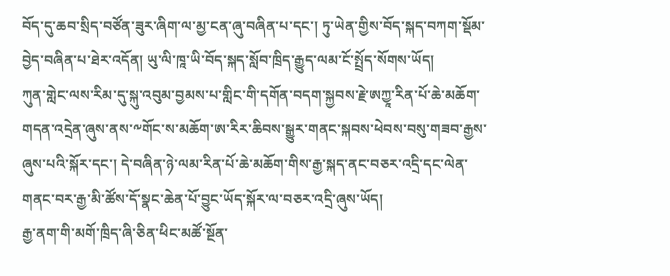བོད་དུ་ཆབ་སྲིད་བཙོན་ཟུར་ཞིག་ལ་མྱ་ངན་ཞུ་བཞིན་པ་དང་། ཏུ་ཡེན་གྱིས་བོད་སྐད་བཀག་སྡོམ་བྱེད་བཞིན་པ་ཐེར་འདོན། ཡུ་ལི་ཁཱ་ཡི་བོད་སྐད་སློབ་ཁྲིད་རྒྱུད་ལམ་ངོ་སྤྲོད་སོགས་ཡོད།
ཀུན་གླེང་ལས་རིམ་དུ་སྐུ་འབུམ་བྱམས་པ་གླིང་གི་དགོན་བདག་སྐྱབས་རྗེ་ཨཀྱཱ་རིན་པོ་ཆེ་མཆོག་གདན་འདྲེན་ཞུས་ནས་༸གོང་ས་མཆོག་ཨ་རིར་ཆིབས་སྒྱུར་གནང་སྐབས་ཕེབས་བསུ་གཟབ་རྒྱས་ཞུས་པའི་སྐོར་དང་། དེ་བཞིན་ཉེ་ལམ་རིན་པོ་ཆེ་མཆོག་གིས་རྒྱ་སྐད་ནང་བཅར་འདྲི་དང་ལེན་གནང་བར་རྒྱ་མི་ཚོས་དོ་སྣང་ཆེན་པོ་བྱུང་ཡོད་སྐོར་ལ་བཅར་འདྲི་ཞུས་ཡོད།
རྒྱ་ནག་གི་མགོ་ཁྲིད་ཞི་ཅིན་ཕིང་མཚོ་སྔོན་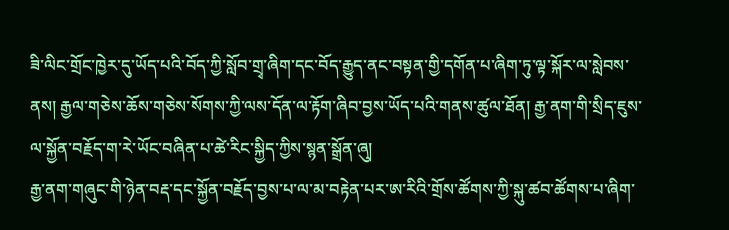ཟི་ལིང་གྲོང་ཁྱེར་དུ་ཡོད་པའི་བོད་ཀྱི་སློབ་གྲྭ་ཞིག་དང་བོད་རྒྱུད་ནང་བསྟན་གྱི་དགོན་པ་ཞིག་ཏུ་ལྟ་སྐོར་ལ་སླེབས་ནས། རྒྱལ་གཅེས་ཆོས་གཅེས་སོགས་ཀྱི་ལས་དོན་ལ་རྟོག་ཞིབ་བྱས་ཡོད་པའི་གནས་ཚུལ་ཐོན། རྒྱ་ནག་གི་སྲིད་ཇུས་ལ་སྐྱོན་བརྗོད་ག་རེ་ཡོང་བཞིན་པ་ཚེ་རིང་སྐྱིད་ཀྱིས་སྙན་སྒྲོན་ཞུ།
རྒྱ་ནག་གཞུང་གི་ཉེན་བརྡ་དང་སྐྱོན་བརྗོད་བྱས་པ་ལ་མ་བརྟེན་པར་ཨ་རིའི་གྲོས་ཚོགས་ཀྱི་སྐུ་ཚབ་ཚོགས་པ་ཞིག་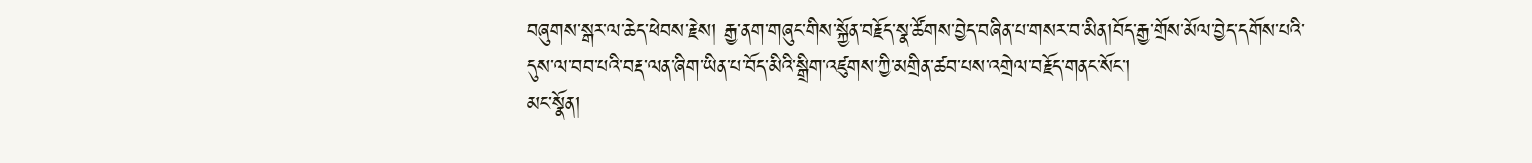བཞུགས་སྒར་ལ་ཆེད་ཕེབས་རྗེས། རྒྱ་ནག་གཞུང་གིས་སྐྱོན་བརྗོད་སྣ་ཚོགས་བྱེད་བཞིན་པ་གསར་བ་མིན།བོད་རྒྱ་གྲོས་མོལ་བྱེད་དགོས་པའི་དུས་ལ་བབ་པའི་བརྡ་ལན་ཞིག་ཡིན་པ་བོད་མིའི་སྒྲིག་འཛུགས་ཀྱི་མགྲིན་ཚབ་པས་འགྲེལ་བརྗོད་གནང་སོང་།
མང་སྣོན།